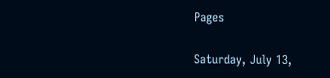Pages

Saturday, July 13,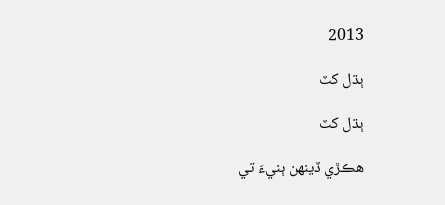2013

ٻڌل کٽ

ٻڌل کٽ

هڪڙي ڏينهن ٻنيءَ تي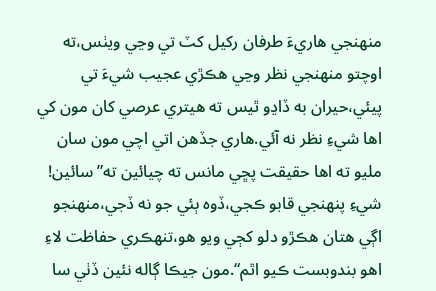منهنجي هاريءَ طرفان رکيل کٽ تي وڃي ويٺس،ته اوچتو منهنجي نظر وڃي هڪڙي عجيب شيءَ تي پيئي،حيران به ڏاڍو ٿيس ته هيتري عرصي کان مون کي اها شيءِ نظر نه آئي.هاري جڏهن اتي اچي مون سان مليو ته اها حقيقت پڇي مانس ته چيائين ته” سائين! شيءِ پنهنجي قابو ڪجي،ڏوه ٻئي جو نه ڏجي،منهنجو اڳي هتان هڪڙو دلو کڄي ويو هو،تنهڪري حفاظت لاءِ اهو بندوبست ڪيو اٿم“.مون جيڪا ڳاله نئين ڏٺي سا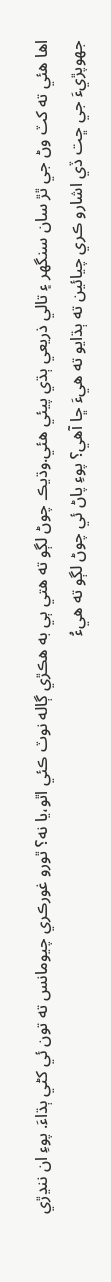اها هئي ته کٽ وڻ جي ٿڙ سان سنگھر ۽ تالي ذريعي ٻڌي پيئي هئي.وڌيڪ چوڻ لڳو ته هتي ٻي به هڪڙي ڳاله نوٽ ڪئي اٿو،يا نه؟ ٿورو غورڪري چيومانس ته تون ئي کڻي ٻڌاءَ. پوءِ ان ننڍڙي جھوپڙيءَ جي ڇت ڏي اشارو ڪري چيائين ته ٻڌايو ته هيءَ ڇا آهي؟ پوءِ پاڻ ئي چوڻ لڳو ته هيءُ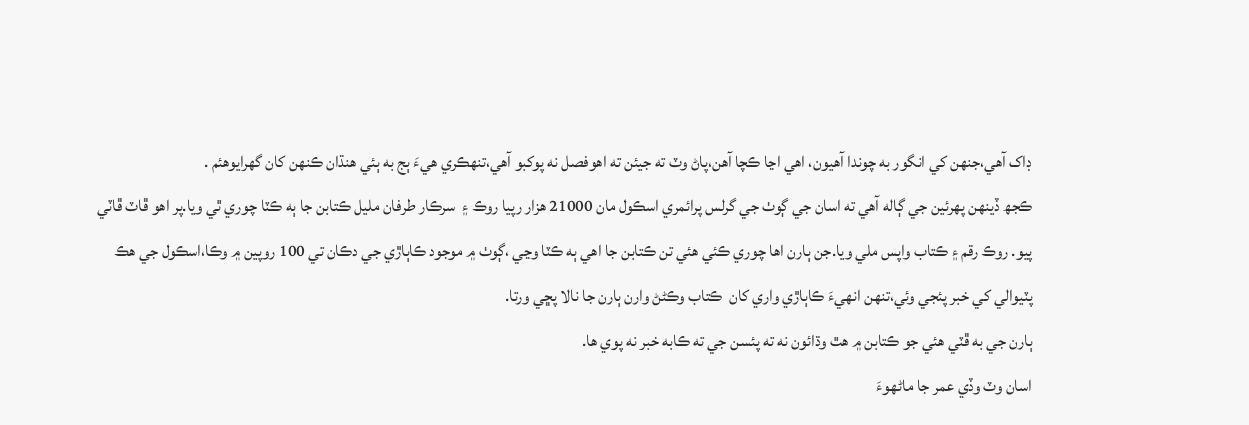ڊاک آهي،جنهن کي انگور به چوندا آهيون، اهي اڃا ڪچا آهن،پاڻ وٽ ته جيئن ته اهوفصل نه پوکبو آهي،تنهڪري هيءَ ٻج به ٻئي هنڌان ڪنهن کان گھرايوهئم .
ڪجھ ڏينهن پهرئين جي ڳاله آهي ته اسان جي ڳوٺ جي گرلس پرائمري اسڪول مان 21000 هزار رپيا روڪ ۽  سرڪار طرفان مليل ڪتابن جا ٻه ڪٽا چوري ٿي ويا.پر اهو ڦاٽ ڦاٽي پيو. روڪ رقم ۽ ڪتاب واپس ملي ويا.جن ٻارن اها چوري ڪئي هئي تن ڪتابن جا اهي ٻه ڪٽا وڃي ،ڳوٺ ۾ موجود ڪاٻاڙي جي دڪان تي 100 روپين ۾ وڪا،اسڪول جي هڪ پٽيوالي کي خبر پئجي وئي،تنهن انهيءَ ڪاٻاڙي واري کان  ڪتاب وڪڻڻ وارن ٻارن جا نالا پڇي ورتا.
ٻارن جي به ڦٽي هئي جو ڪتابن ۾ هٿ وڌائون نه ته پئسن جي ته ڪابه خبر نه پوي ها.
اسان وٽ وڏي عمر جا ماڻهوءَ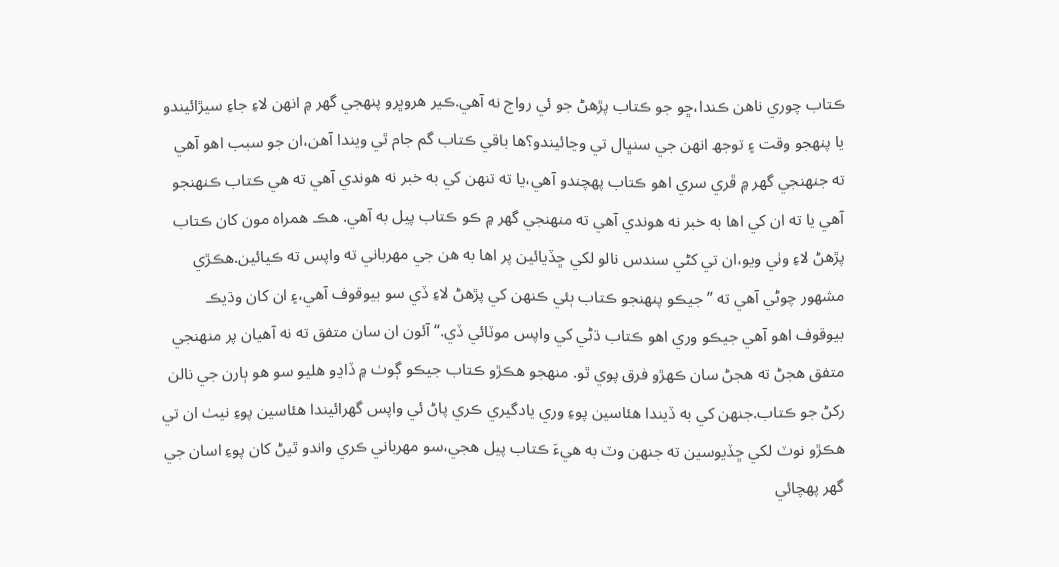ڪتاب چوري ناهن ڪندا،ڇو جو ڪتاب پڙهڻ جو ئي رواج نه آهي.ڪير هروڀرو پنهجي گھر ۾ انهن لاءِ جاءِ سيڙائيندو يا پنهجو وقت ۽ توجھ انهن جي سنڀال تي وڃائيندو؟ها باقي ڪتاب گم جام ٿي ويندا آهن،ان جو سبب اهو آهي ته جنهنجي گھر ۾ ڦري سري اهو ڪتاب پهچندو آهي،يا ته تنهن کي به خبر نه هوندي آهي ته هي ڪتاب ڪنهنجو آهي يا ته ان کي اها به خبر نه هوندي آهي ته منهنجي گھر ۾ ڪو ڪتاب پيل به آهي. هڪ همراه مون کان ڪتاب پڙهڻ لاءِ وٺي ويو،ان تي کڻي سندس نالو لکي ڇڏيائين پر اها به هن جي مهرباني ته واپس ته ڪيائين.هڪڙي مشهور چوڻي آهي ته ”جيڪو پنهنجو ڪتاب ٻئي ڪنهن کي پڙهڻ لاءِ ڏي سو بيوقوف آهي،۽ ان کان وڌيڪ بيوقوف اهو آهي جيڪو وري اهو ڪتاب ڌڻي کي واپس موٽائي ڏي.“ آئون ان سان متفق ته نه آهيان پر منهنجي متفق هجڻ ته هجڻ سان ڪهڙو فرق پوي ٿو. منهجو هڪڙو ڪتاب جيڪو ڳوٺ ۾ ڏاڍو هليو سو هو ٻارن جي نالن رکڻ جو ڪتاب.جنهن کي به ڏيندا هئاسين پوءِ وري يادگيري ڪري پاڻ ئي واپس گھرائيندا هئاسين پوءِ نيٺ ان تي هڪڙو نوٽ لکي ڇڏيوسين ته جنهن وٽ به هيءَ ڪتاب پيل هجي،سو مهرباني ڪري واندو ٿيڻ کان پوءِ اسان جي گھر پهچائي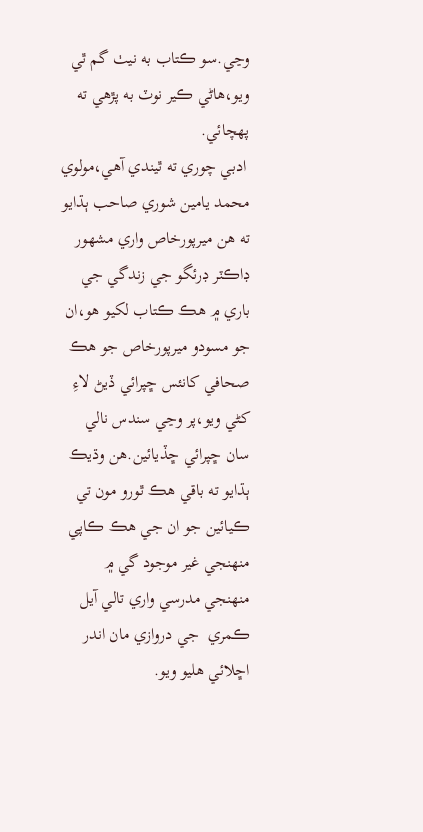وڃي.سو ڪتاب به نيٺ گم ٿي ويو،هاڻي ڪير نوٽ به پڙهي ته پهچائي.
 ادبي چوري ته ٿيندي آهي،مولوي محمد يامين شوري صاحب ٻڌايو ته هن ميرپورخاص واري مشهور ڊاڪٽر ڊرئگو جي زندگي جي باري ۾ هڪ ڪتاب لکيو هو،ان جو مسودو ميرپورخاص جو هڪ صحافي کانئس ڇپرائي ڏيڻ لاءِ کڻي ويو،پر وڃي سندس نالي سان ڇپرائي ڇڏيائين.هن وڌيڪ ٻڌايو ته باقي هڪ ٿورو مون تي ڪيائين جو ان جي هڪ ڪاپي منهنجي غير موجود گي ۾ منهنجي مدرسي واري تالي آيل ڪمري  جي دروازي مان اندر اڇلائي هليو ويو.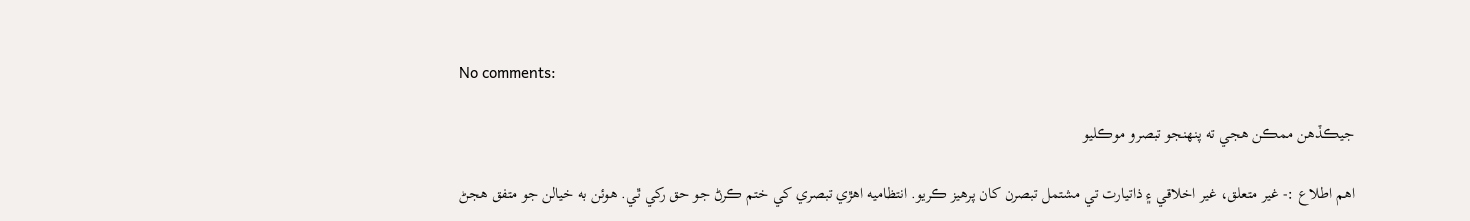No comments:

جيڪڏهن ممڪن هجي ته پنهنجو تبصرو موڪليو

اهم اطلاع :- غير متعلق، غير اخلاقي ۽ ذاتيارت تي مشتمل تبصرن کان پرهيز ڪريو. انتظاميه اهڙي تبصري کي ختم ڪرڻ جو حق رکي ٿي. هوئن به خيالن جو متفق هجڻ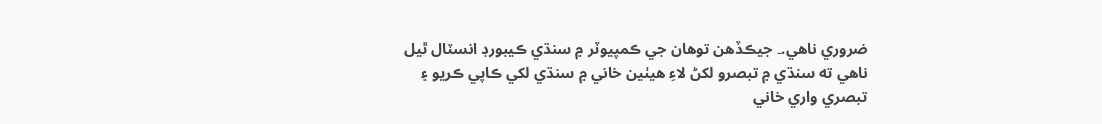ضروري ناهي.۔ جيڪڏهن توهان جي ڪمپيوٽر ۾ سنڌي ڪيبورڊ انسٽال ٿيل ناهي ته سنڌي ۾ تبصرو لکڻ لاءِ هيٺين خاني ۾ سنڌي لکي ڪاپي ڪريو ۽ تبصري واري خاني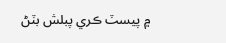۾ پيسٽ ڪري پبلش بٽڻ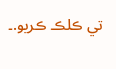تي ڪلڪ ڪريو.۔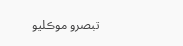تبصرو موڪليو